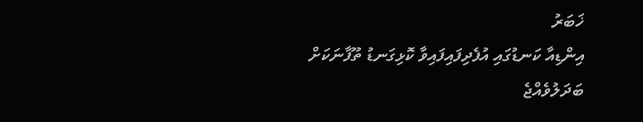ޚަބަރު
އިންޑިއާ ކަނޑުގައި އުފެދިފައިފައިވާ ކޮޅިގަނޑު ތޫފާނަކަށް ބަދަލުވެއްޖެ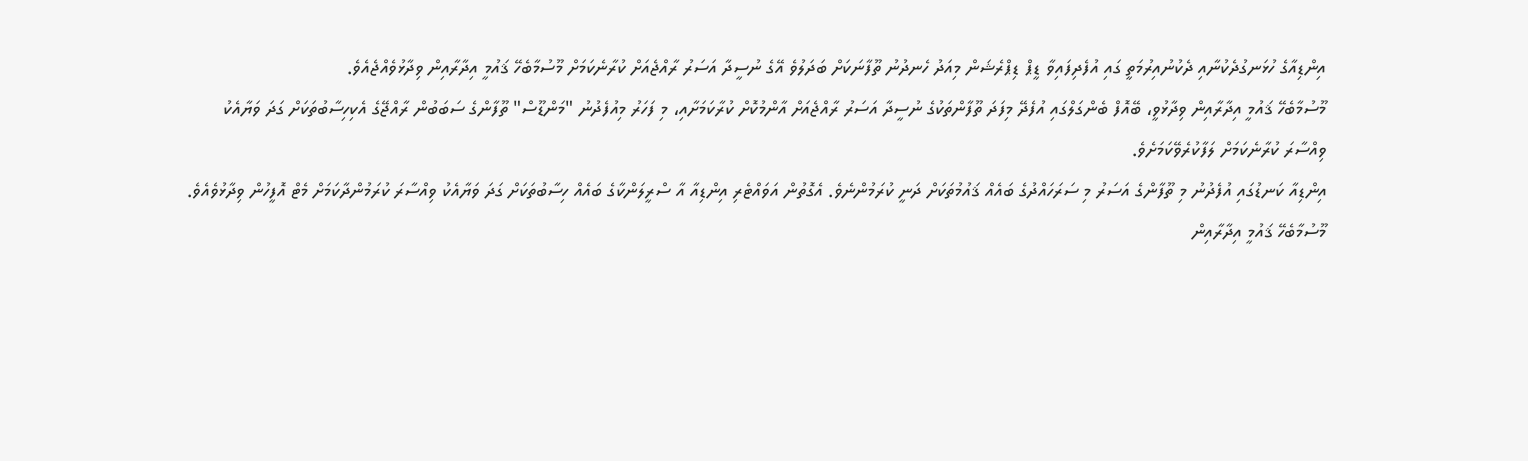އިންޑިއާގެ ހުޅަނގުދެކުނާއި ދެކުނުއިރުމަތީ ގައި އުފެދިފައިވާ ޑީޕް ޑިޕްރެޝަން މިއަދު ހެނދުނު ތޫފާނަކަށް ބަދަލުވެ އޭގެ ނުސީދާ އަސަރު ރާއްޖެއަށް ކުރާނެކަމަށް މޫސުމާބެހޭ ޤައުމީ އިދާރާއިން ވިދާޅުވެއްޖެއެވެ.
މޫސުމާބެހޭ ޤައުމީ އިދާރާއިން ވިދާޅުވީ، ބޭއޮފް ބެންގަލްގައި އުފެދޭ މިފަދަ ތޫފާންތަކުގެ ނުސީދާ އަސަރު ރާއްޖެއަށް އާންމުކޮށް ކުރާކަމަށާއި، މި ފަހަރު މިއުފެދުނު "މަންޑޫސް" ތޫފާންގެ ސަބަބުން ރާއްޖޭގެ އެކިހިސާބުތަކަށް ގަދަ ވަޔާއެކު ވިއްސާރަ ކުރާނެކަމަށް ލަފާކުރެވޭކަމަށެވެ.
އިންޑިއާ ކަނޑުގައި އުފެދުނު މި ތޫފާންގެ އަސަރު މި ސަރަހައްދުގެ ބައެއް ޤައުމުތަކަށް ދަނީ ކުރަމުންނެވެ. އެގޮތުން އަވައްޓެރި އިންޑިއާ އާ ސްރީލަންކާގެ ބައެއް ހިސާބުތަކަށް ގަދަ ވަޔާއެކު ވިއްސާރަ ކުރަމުންދާކަމަށް މެޓް އޮފީހުން ވިދާޅުވެއެވެ.
މޫސުމާބެހޭ ޤައުމީ އިދާރާއިން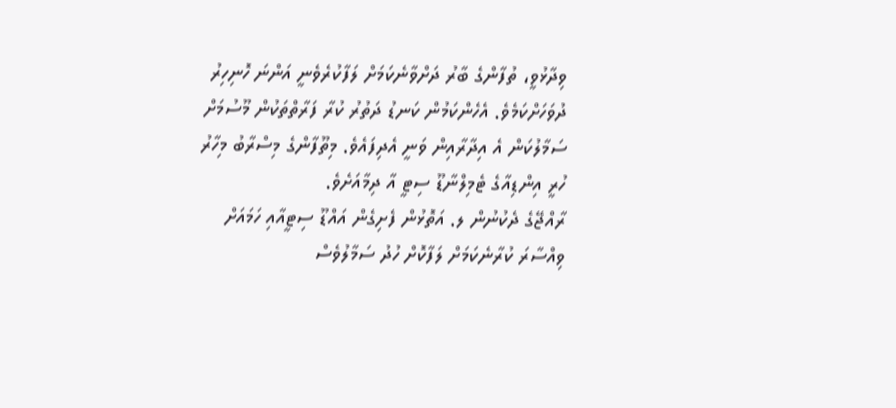ވިދާޅުވީ، ތުފާންގެ ބާރު ދަށްވާނެކަމަށް ލަފާކުރެވެނީ އަންނަ ހޮނިހިރު ދުވަހަށްކަމެވެ. އެހެންކަމުން ކަނޑު ދަތުރު ކުރާ ފަރާތްތަކުން މޫސުމަށް ސަމާލުކަން އެ އިދާރާއިން ވަނީ އެދިފައެވެ. މިތޫފާންގެ މިސްރާބު މިހާރު ހުރީ އިންޑިއާގެ ޓެމިލްނާޑޫ ސިޓީ އާ ދިމާއަށެވެ.
ރާއްޖޭގެ ދެކުނުން ލ. އަތޮޅުން ފެށިގެން އައްޑޫ ސިޓީއާއި ހަމައަށް ވިއްސާރަ ކުރާނެކަމަށް ލަފާކޮށް ހުދު ސަމާލުވެސް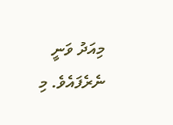މިއަދު ވަނީ ނެރެފައެވެ. މި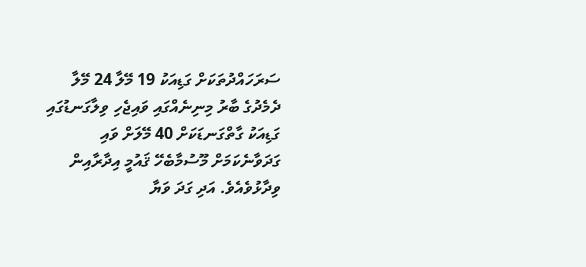ސަރަހައްދުތަކަށް ގަޑިއަކު 19 މޭލާ 24 މޭލާ ދެމެދުގެ ބާރު މިނިނެއްގައި ވައިޖެހި ވިލާގަނޑުގައި ގަޑިއަކު ގާތްގަނޑަކަށް 40 މޭލަށް ވައި ގަދަވާނެކަމަށް މޫސުމާބެހޭ ޤައުމީ އިދާރާއިން ވިދާޅުވެއެވެ. އަދި ގަދަ ވަޔާ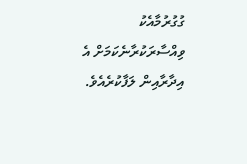ގުގުރުމާއެކު ވިއްސާރަކުރާނެކަމަށް އެ އިދާރާއިން ލަފާކުރެއެވެ.